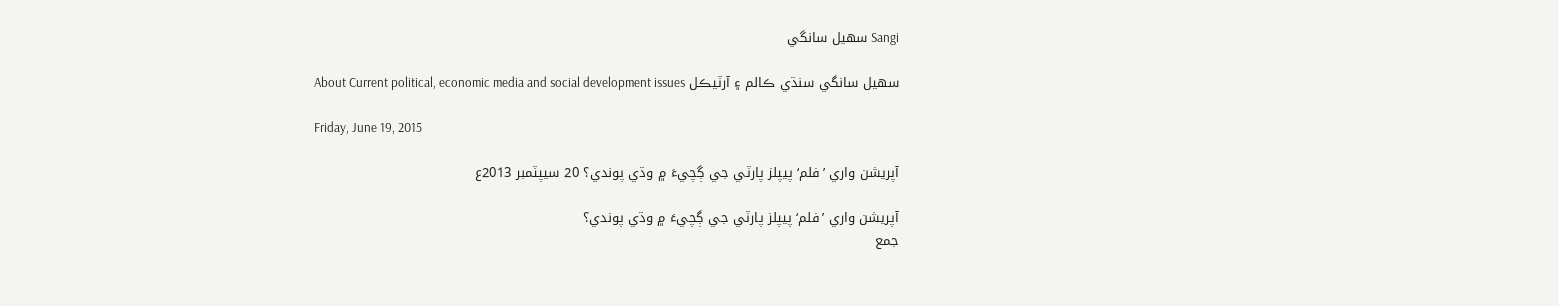Sangi سهيل سانگي

سهيل سانگي سنڌي ڪالم ۽ آرٽيڪل About Current political, economic media and social development issues

Friday, June 19, 2015

آپريشن واري ’فلم‘ پيپلز پارٽي جي ڳچيءَ ۾ وڌي پوندي؟ 20 سيپٽمبر 2013ع

آپريشن واري ’فلم‘ پيپلز پارٽي جي ڳچيءَ ۾ وڌي پوندي؟
جمع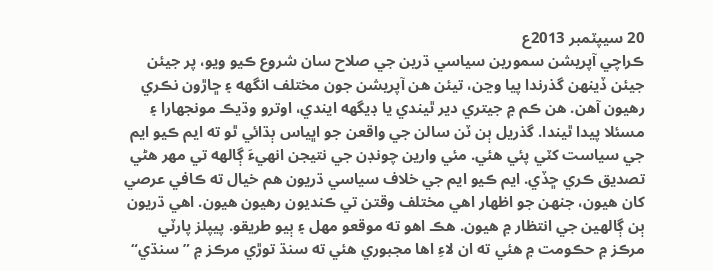20 سيپٽمبر 2013ع
ڪراچي آپريشن سمورين سياسي ڌرين جي صلاح سان شروع ڪيو ويو، پر جيئن جيئن ڏينهن گذرندا پيا وڃن، تيئن هن آپريشن جون مختلف انگهه ۽ ڇاڙون نڪري رهيون آهن. هن ڪم ۾ جيتري دير ٿيندي يا ڊيگهه ايندي، اوترو وڌيڪ مونجهارا ۽ مسئلا پيدا ٿيندا. گذريل ٻن ٽن سالن جي واقعن جو اڀياس ٻڌائي ٿو ته ايم ڪيو ايم جي سياست کٽي پئي هئي. مئي وارين چونڊن جي نتيجن انهيءَ ڳالهه تي مهر هڻي تصديق ڪري ڇڏي. ايم ڪيو ايم جي خلاف سياسي ڌريون هم خيال ته ڪافي عرصي کان هيون، جنهن جو اظهار اهي مختلف وقتن تي ڪنديون رهيون هيون. اهي ڌريون ٻن ڳالهين جي انتظار ۾ هيون. هڪ اهو ته موقعو مهل ۽ ٻيو طريقو. پيپلز پارٽي مرڪز ۾ حڪومت ۾ هئي ته ان لاءِ اها مجبوري هئي ته سنڌ توڙي مرڪز ۾ ”سنڌي“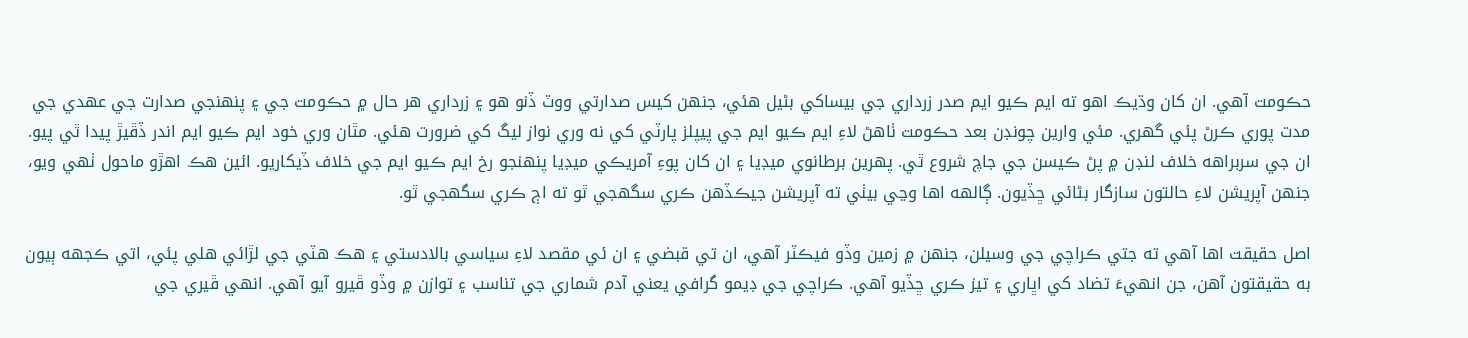حڪومت آهي. ان کان وڌيڪ اهو ته ايم ڪيو ايم صدر زرداري جي بيساکي بڻيل هئي، جنهن کيس صدارتي ووٽ ڏنو هو ۽ زرداري هر حال ۾ حڪومت جي ۽ پنهنجي صدارت جي عهدي جي مدت پوري ڪرڻ پئي گهري. مئي وارين چونڊن بعد حڪومت ٺاهڻ لاءِ ايم ڪيو ايم جي پيپلز پارٽي کي نه وري نواز ليگ کي ضرورت هئي. مٿان وري خود ايم ڪيو ايم اندر ڏڦيڙ پيدا ٿي پيو. ان جي سربراهه خلاف لنڊن ۾ پڻ ڪيسن جي جاچ شروع ٿي. پهرين برطانوي ميڊيا ۽ ان کان پوءِ آمريڪي ميڊيا پنهنجو رخ ايم ڪيو ايم جي خلاف ڏيکاريو. ائين هڪ اهڙو ماحول ٺهي ويو، جنهن آپريشن لاءِ حالتون سازگار بڻائي ڇڏيون. ڳالهه اها وڃي بيٺي ته آپريشن جيڪڏهن ڪري سگهجي ٿو ته اڄ ڪري سگهجي ٿو.

اصل حقيقت اها آهي ته جتي ڪراچي جي وسيلن، جنهن ۾ زمين وڏو فيڪٽر آهي، ان تي قبضي ۽ ان ئي مقصد لاءِ سياسي بالادستي ۽ هڪ هٽي جي لڙائي هلي پئي، اتي ڪجهه ٻيون به حقيقتون آهن، جن انهيءَ تضاد کي اڀاري ۽ تيز ڪري ڇڏيو آهي. ڪراچي جي ڊيمو گرافي يعني آدم شماري جي تناسب ۽ توازن ۾ وڏو ڦيرو آيو آهي. انهي ڦيري جي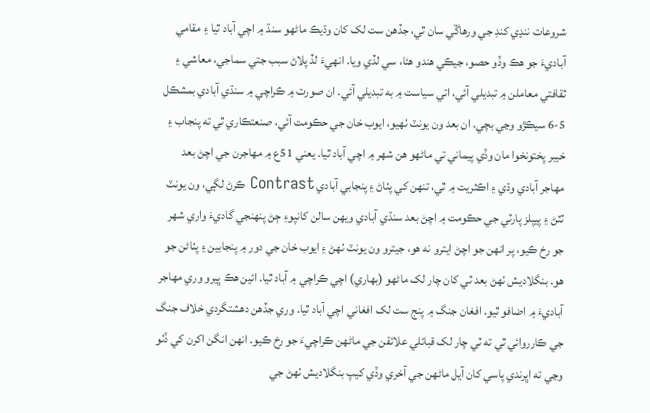شروعات ننڍي کنڊ جي ورهاڱي سان ٿي، جڏهن ست لک کان وڌيڪ ماڻهو سنڌ ۾ اچي آباد ٿيا ۽ مقامي آباديءَ جو هڪ وڏو حصو، جيڪي هندو هئا، سي لڏي ويا. انهيءَ لڏ پلاڻ سبب جتي سماجي، معاشي ۽ ثقافتي معاملن ۾ تبديلي آئي، اتي سياست ۾ به تبديلي آئي. ان صورت ۾ ڪراچي ۾ سنڌي آبادي بمشڪل 5-6 سيڪڙو وڃي بچي. ان بعد ون يونٽ ٺهيو، ايوب خان جي حڪومت آئي، صنعتڪاري ٿي ته پنجاب ۽ خيبر پختونخوا مان وڏي پيماني تي ماڻهو هن شهر ۾ اچي آباد ٿيا. يعني 51ع ۾ مهاجرن جي اچڻ بعد مهاجر آبادي وڌي ۽ اڪثريت ۾ ٿي، تنهن کي پٺاڻ ۽ پنجابي آبادي Contrast ڪرڻ لڳي، ون يونٽ ٽٽڻ ۽ پيپلز پارٽي جي حڪومت ۾ اچڻ بعد سنڌي آبادي ويهن سالن کانپوءِ ڄڻ پنهنجي گاديءَ واري شهر جو رخ ڪيو، پر انهن جو اچڻ ايترو نه هو، جيترو ون يونٽ ٺهڻ ۽ ايوب خان جي دور ۾ پنجابين ۽ پٺاڻن جو هو. بنگلاديش ٺهڻ بعد ٽي کان چار لک ماڻهو (بهاري) اچي ڪراچي ۾ آباد ٿيا. ائين هڪ ڀيرو وري مهاجر آباديءَ ۾ اضافو ٿيو. افغان جنگ ۾ پنج ست لک افغاني اچي آباد ٿيا. وري جڏهن دهشتگردي خلاف جنگ جي ڪارروائي ٿي ته ٽي چار لک قبائلي علائقن جي ماڻهن ڪراچيءَ جو رخ ڪيو. انهن انگن اکرن کي ڏٺو وڃي ته اڀرندي پاسي کان آيل ماڻهن جي آخري وڏي کيپ بنگلاديش ٺهڻ جي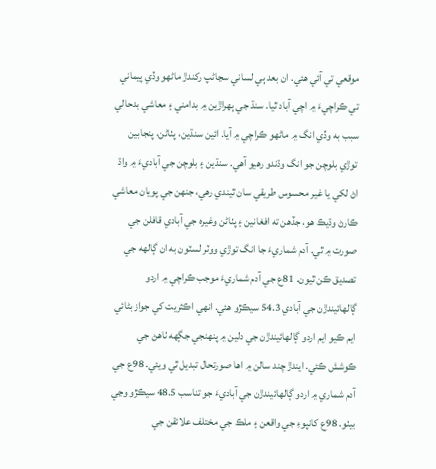موقعي تي آئي هئي. ان بعد ٻي لساني سڃاڻپ رکندڙ ماڻهو وڏي پيماني تي ڪراچيءَ ۾ اچي آباد ٿيا. سنڌ جي ٻهراڙين ۾ بدامني ۽ معاشي بدحالي سبب به وڏي انگ ۾ ماڻهو ڪراچي ۾ آيا. ائين سنڌين، پٺاڻن، پنجابين توڙي بلوچن جو انگ وڌندو رهيو آهي. سنڌين ۽ بلوچن جي آباديءَ ۾ واڌ اڻ لکي يا غير محسوس طريقي سان ٿيندي رهي، جنهن جي پويان معاشي ڪارڻ وڌيڪ هو، جڏهن ته افغانين ۽ پٺاڻن وغيره جي آبادي قافلن جي صورت ۾ ٿي. آدم شماريءَ جا انگ توڙي ووٽر لسٽون به ان ڳالهه جي تصديق ڪن ٿيون. 81ع جي آدم شماريءَ موجب ڪراچي ۾ اردو ڳالهائيندڙن جي آبادي 54.3 سيڪڙو هئي. انهي اڪثريت کي جواز بڻائي ايم ڪيو ايم اردو ڳالهائيندڙن جي دلين ۾ پنهنجي جڳهه ٺاهڻ جي ڪوشش ڪئي. ايندڙ چند سالن ۾ اها صورتحال تبديل ٿي ويئي. 98ع جي آدم شماري ۾ اردو ڳالهائيندڙن جي آباديءَ جو تناسب 48.5 سيڪڙو وڃي بيٺو. 98ع کانپوءِ جي واقعن ۽ ملڪ جي مختلف علائقن جي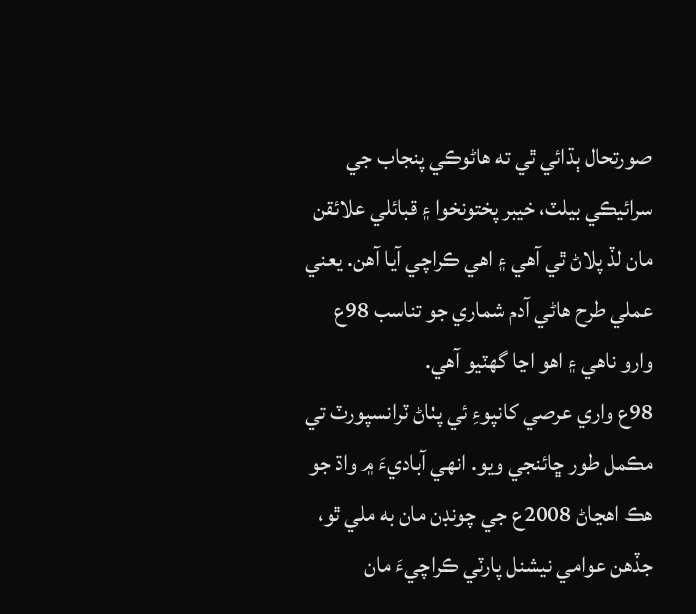صورتحال ٻڌائي ٿي ته هاڻوڪي پنجاب جي سرائيڪي بيلٽ، خيبر پختونخوا ۽ قبائلي علائقن مان لڏ پلاڻ ٿي آهي ۽ اهي ڪراچي آيا آهن. يعني عملي طرح هاڻي آدم شماري جو تناسب 98ع وارو ناهي ۽ اهو اڃا گهٽيو آهي.
98ع واري عرصي کانپوءِ ئي پٺاڻ ٽرانسپورٽ تي مڪمل طور ڇائنجي ويو. انهي آباديءَ ۾ واڌ جو هڪ اهڃاڻ 2008ع جي چونڊن مان به ملي ٿو، جڏهن عوامي نيشنل پارٽي ڪراچيءَ مان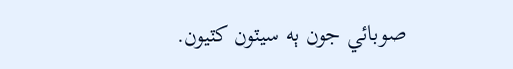صوبائي جون ٻه سيٽون کٽيون.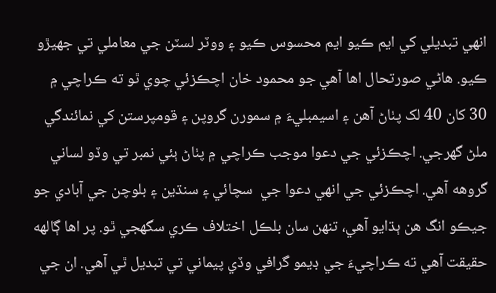انهي تبديلي کي ايم ڪيو ايم محسوس ڪيو ۽ ووٽر لسٽن جي معاملي تي جهيڙو ڪيو. هاڻي صورتحال اها آهي جو محمود خان اچڪزئي چوي ٿو ته ڪراچي ۾ 30 کان 40 لک پٺاڻ آهن ۽ اسيمبليءَ ۾ سمورن گروپن ۽ قومپرستن کي نمائندگي ملڻ گهرجي. اچڪزئي جي دعوا موجب ڪراچي ۾ پٺاڻ ٻئي نمبر تي وڏو لساني گروهه آهي. اچڪزئي جي انهي دعوا جي  سچائي ۽ سنڌين ۽ بلوچن جي آبادي جو جيڪو انگ هن ٻڌايو آهي، تنهن سان بلڪل اختلاف ڪري سگهجي ٿو. پر اها ڳالهه حقيقت آهي ته ڪراچيءَ جي ڊيمو گرافي وڏي پيماني تي تبديل ٿي آهي. ان جي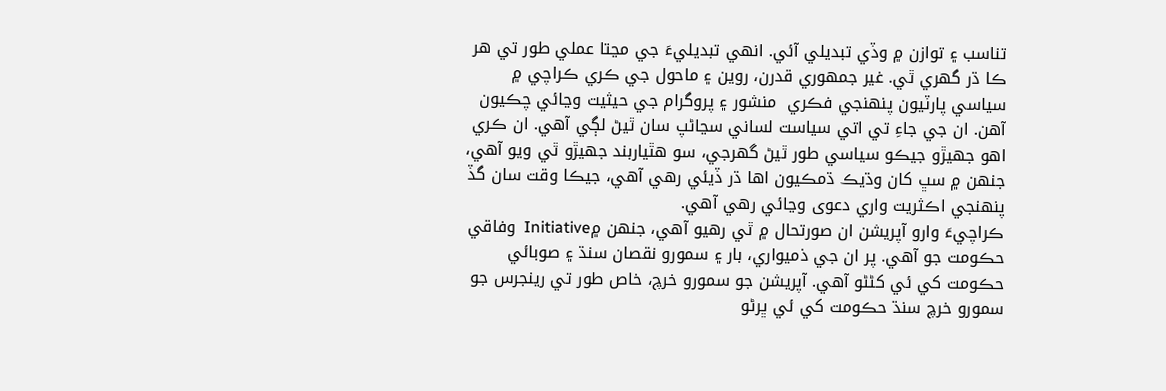تناسب ۽ توازن ۾ وڏي تبديلي آئي. انهي تبديليءَ جي مڃتا عملي طور تي هر ڪا ڌر گهري ٿي. غير جمهوري قدرن، روين ۽ ماحول جي ڪري ڪراچي ۾ سياسي پارٽيون پنهنجي فڪري  منشور ۽ پروگرام جي حيثيت وڃائي چڪيون آهن. ان جي جاءِ تي اتي سياست لساني سڃاڻپ سان ٿيڻ لڳي آهي. ان ڪري اهو جهيڙو جيڪو سياسي طور ٿيڻ گهرجي، سو هٿياربند جهيڙو ٿي ويو آهي، جنهن ۾ سڀ کان وڌيڪ ڌمڪيون اها ڌر ڏيئي رهي آهي، جيڪا وقت سان گڏ پنهنجي اڪثريت واري دعوى وڃائي رهي آهي.
ڪراچيءَ وارو آپريشن ان صورتحال ۾ ٿي رهيو آهي، جنهن ۾Initiative  وفاقي حڪومت جو آهي. پر ان جي ذميواري، بار ۽ سمورو نقصان سنڌ ۽ صوبائي  حڪومت کي ئي کڻڻو آهي. آپريشن جو سمورو خرچ، خاص طور تي رينجرس جو سمورو خرچ سنڌ حڪومت کي ئي ڀرڻو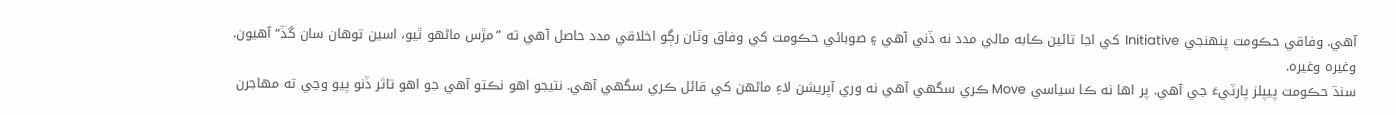آهي. وفاقي حڪومت پنهنجي Initiative  کي اڃا تائين ڪابه مالي مدد نه ڏني آهي ۽ صوبائي حڪومت کي وفاق وٽان رڳو اخلاقي مدد حاصل آهي ته ”مڙس ماڻهو ٿيو، اسين توهان سان گڏ“ آهيون. وغيره وغيره.
سنڌ حڪومت پيپلز پارٽيءَ جي آهي. پر اها نه ڪا سياسي Move ڪري سگهي آهي نه وري آپريشن لاءِ ماڻهن کي قائل ڪري سگهي آهي. نتيجو اهو نڪتو آهي جو اهو تاثر ڏنو پيو وڃي ته مهاجرن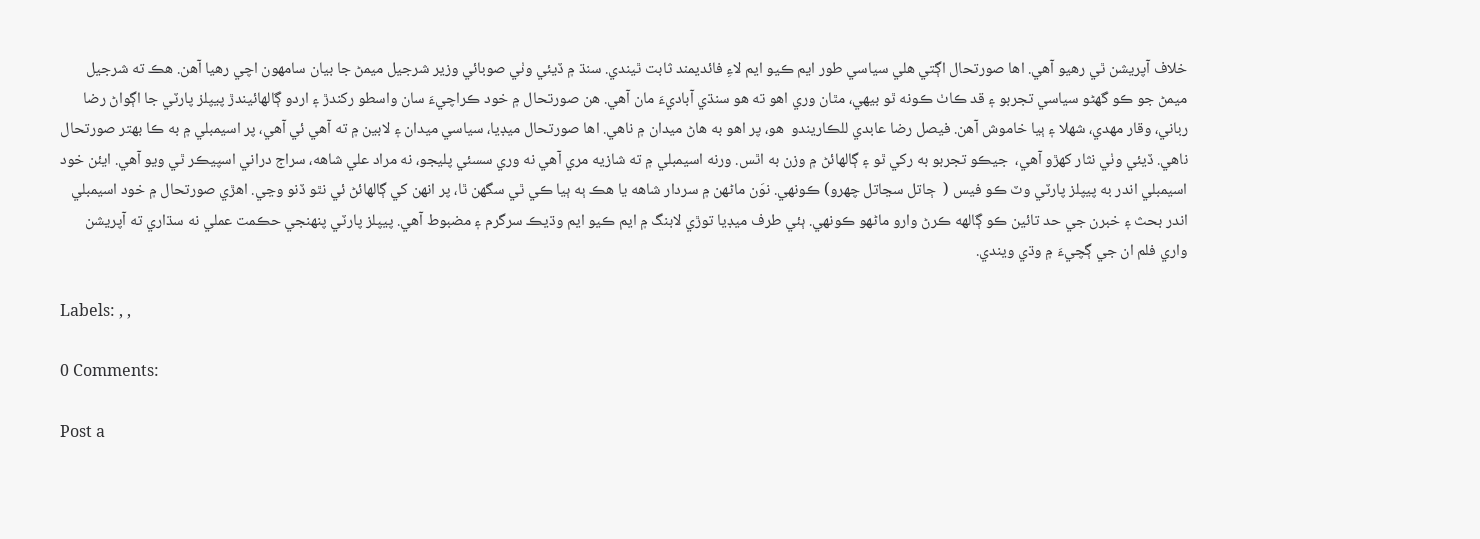خلاف آپريشن ٿي رهيو آهي. اها صورتحال اڳتي هلي سياسي طور ايم ڪيو ايم لاءِ فائديمند ثابت ٿيندي. سنڌ ۾ ڏيئي وٺي صوبائي وزير شرجيل ميمڻ جا بيان سامهون اچي رهيا آهن. هڪ ته شرجيل ميمڻ جو ڪو گهڻو سياسي تجربو ۽ قد ڪاٺ ڪونه ٿو بيهي، مٿان وري اهو ته هو سنڌي آباديءَ مان آهي. هن صورتحال ۾ خود ڪراچيءَ سان واسطو رکندڙ ۽ اردو ڳالهائيندڙ پيپلز پارٽي جا اڳواڻ رضا رباني، وقار مهدي، شهلا ۽ ٻيا خاموش آهن. فيصل رضا عابدي للڪاريندو  هو، پر اهو به هاڻ ميدان ۾ ناهي. اها صورتحال ميڊيا، سياسي ميدان ۽ لابين ۾ ته آهي ئي آهي، پر اسيمبلي ۾ به ڪا بهتر صورتحال ناهي. ڏيئي وٺي نثار کهڙو آهي،  جيڪو تجربو به رکي ٿو ۽ ڳالهائڻ ۾ وزن به اٿس. ورنه اسيمبلي ۾ ته شازيه مري آهي نه وري سسئي پليجو، نه مراد علي شاهه، سراج دراني اسپيڪر ٿي ويو آهي. ايئن خود اسيمبلي اندر به پيپلز پارٽي وٽ ڪو فيس (  ڄاتل سڃاتل چهرو) ڪونهي. نوَن ماڻهن ۾ سردار شاهه يا هڪ ٻه ٻيا ڪي ٿي سگهن ٿا، پر انهن کي ڳالهائڻ ئي نٿو ڏنو وڃي. اهڙي صورتحال ۾ خود اسيمبلي اندر بحث ۽ خبرن جي حد تائين ڪو ڳالهه ڪرڻ وارو ماڻهو ڪونهي. ٻئي طرف ميڊيا توڙي لابنگ ۾ ايم ڪيو ايم وڌيڪ سرگرم ۽ مضبوط آهي. پيپلز پارٽي پنهنجي حڪمت عملي نه سڌاري ته آپريشن واري فلم ان جي ڳچيءَ ۾ وڌي ويندي.

Labels: , ,

0 Comments:

Post a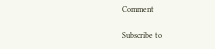Comment

Subscribe to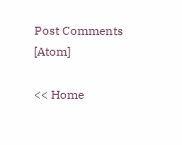Post Comments [Atom]

<< Home